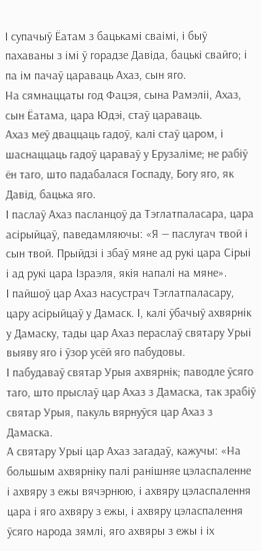І супачыў Ёатам з бацькамі сваімі, і быў пахаваны з імі ў горадзе Давіда, бацькі свайго; і па ім пачаў цараваць Ахаз, сын яго.
На сямнаццаты год Фацэя, сына Рамэліі, Ахаз, сын Ёатама, цара Юдэі, стаў цараваць.
Ахаз меў дваццаць гадоў, калі стаў царом, і шаснаццаць гадоў цараваў у Ерузаліме; не рабіў ён таго, што падабалася Госпаду, Богу яго, як Давід, бацька яго.
І паслаў Ахаз пасланцоў да Тэглатпаласара, цара асірыйцаў, паведамляючы: «Я — паслугач твой і сын твой. Прыйдзі і збаў мяне ад рукі цара Сірыі і ад рукі цара Ізраэля, якія напалі на мяне».
І пайшоў цар Ахаз насустрач Тэглатпаласару, цару асірыйцаў у Дамаск. І, калі ўбачыў ахвярнік у Дамаску, тады цар Ахаз пераслаў святару Урыі выяву яго і ўзор усёй яго пабудовы.
І пабудаваў святар Урыя ахвярнік; паводле ўсяго таго, што прыслаў цар Ахаз з Дамаска, так зрабіў святар Урыя, пакуль вярнуўся цар Ахаз з Дамаска.
А святару Урыі цар Ахаз загадаў, кажучы: «На большым ахвярніку палі ранішняе цэласпаленне і ахвяру з ежы вячэрнюю, і ахвяру цэласпалення цара і яго ахвяру з ежы, і ахвяру цэласпалення ўсяго народа зямлі, яго ахвяры з ежы і іх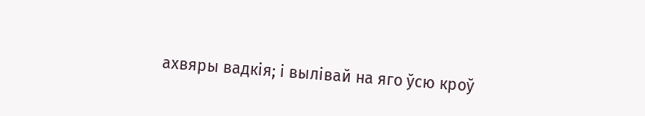ахвяры вадкія; і вылівай на яго ўсю кроў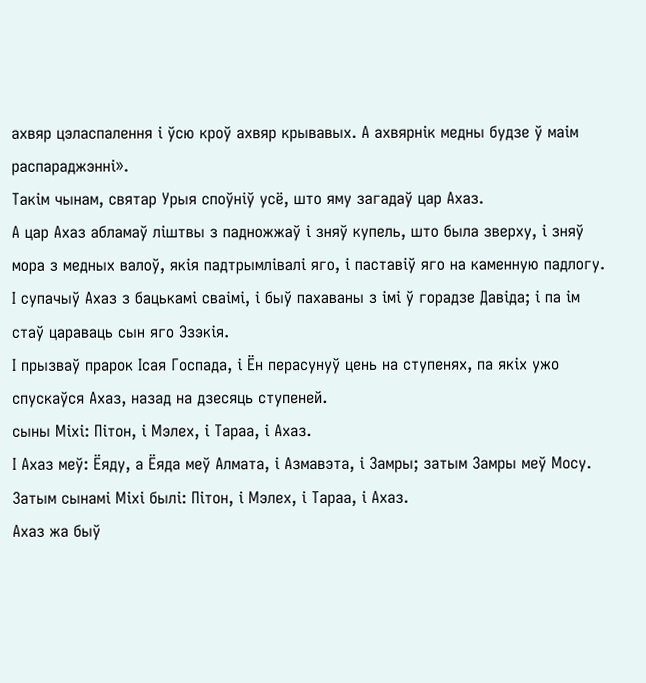ахвяр цэласпалення і ўсю кроў ахвяр крывавых. А ахвярнік медны будзе ў маім распараджэнні».
Такім чынам, святар Урыя споўніў усё, што яму загадаў цар Ахаз.
А цар Ахаз абламаў ліштвы з падножжаў і зняў купель, што была зверху, і зняў мора з медных валоў, якія падтрымлівалі яго, і паставіў яго на каменную падлогу.
І супачыў Ахаз з бацькамі сваімі, і быў пахаваны з імі ў горадзе Давіда; і па ім стаў цараваць сын яго Эзэкія.
І прызваў прарок Ісая Госпада, і Ён перасунуў цень на ступенях, па якіх ужо спускаўся Ахаз, назад на дзесяць ступеней.
сыны Міхі: Пітон, і Мэлех, і Тараа, і Ахаз.
І Ахаз меў: Ёяду, а Ёяда меў Алмата, і Азмавэта, і Замры; затым Замры меў Мосу.
Затым сынамі Міхі былі: Пітон, і Мэлех, і Тараа, і Ахаз.
Ахаз жа быў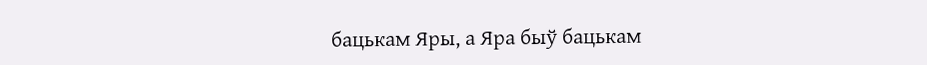бацькам Яры, а Яра быў бацькам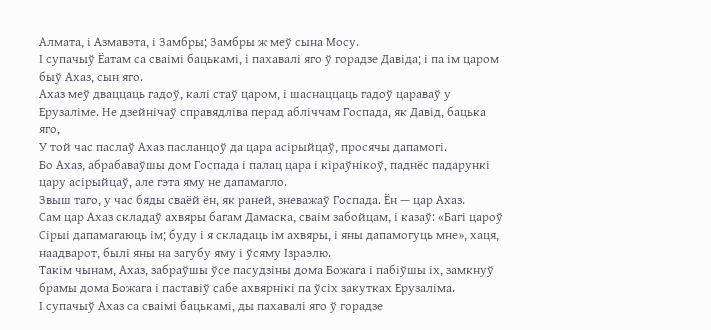Алмата, і Азмавэта, і Замбры; Замбры ж меў сына Мосу.
І супачыў Ёатам са сваімі бацькамі, і пахавалі яго ў горадзе Давіда; і па ім царом быў Ахаз, сын яго.
Ахаз меў дваццаць гадоў, калі стаў царом, і шаснаццаць гадоў цараваў у Ерузаліме. Не дзейнічаў справядліва перад абліччам Госпада, як Давід, бацька яго,
У той час паслаў Ахаз пасланцоў да цара асірыйцаў, просячы дапамогі.
Бо Ахаз, абрабаваўшы дом Госпада і палац цара і кіраўнікоў, паднёс падарункі цару асірыйцаў, але гэта яму не дапамагло.
Звыш таго, у час бяды сваёй ён, як раней, зневажаў Госпада. Ён — цар Ахаз.
Сам цар Ахаз складаў ахвяры багам Дамаска, сваім забойцам, і казаў: «Багі цароў Сірыі дапамагаюць ім; буду і я складаць ім ахвяры, і яны дапамогуць мне», хаця, наадварот, былі яны на загубу яму і ўсяму Ізраэлю.
Такім чынам, Ахаз, забраўшы ўсе пасудзіны дома Божага і пабіўшы іх, замкнуў брамы дома Божага і паставіў сабе ахвярнікі па ўсіх закутках Ерузаліма.
І супачыў Ахаз са сваімі бацькамі, ды пахавалі яго ў горадзе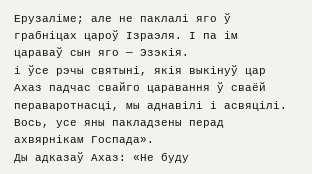Ерузаліме; але не паклалі яго ў грабніцах цароў Ізраэля. І па ім цараваў сын яго — Эзэкія.
і ўсе рэчы святыні, якія выкінуў цар Ахаз падчас свайго царавання ў сваёй пераваротнасці, мы аднавілі і асвяцілі. Вось, усе яны пакладзены перад ахвярнікам Госпада».
Ды адказаў Ахаз: «Не буду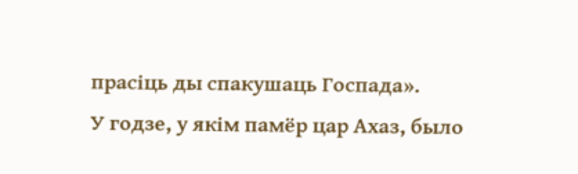прасіць ды спакушаць Госпада».
У годзе, у якім памёр цар Ахаз, было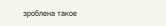зроблена такое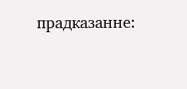прадказанне: